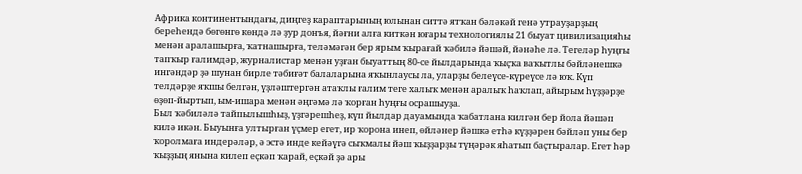Африка континентындағы, диңгеҙ караптарының юлынан ситтә ятҡан бәләкәй генә утрауҙарҙың береһендә бөгөнгө көндә лә ҙур донъя, йәғни алға киткән юғары технологиялы 21 быуат цивилизацияһы менән аралашырға, ҡатнашырға, теләмәгән бер ярым ҡырағай ҡәбилә йәшәй, йәнәһе лә. Тегеләр һуңғы тапҡыр ғалимдәр, журналистар менән уҙған быуаттың 80-се йылдарында ҡыҫҡа ваҡытлы бәйләнешкә ингәндәр ҙә шунан бирле тәбиғәт балаларына яҡынлаусы ла, уларҙы белеүсе-күреүсе лә юҡ. Күп телдәрҙе яҡшы белгән, үҙләштергән атаҡлы ғалим теге халыҡ менән аралыҡ һаҡлап, айырым һүҙҙәрҙе өҙөп-йыртып, ым-ишара менән әңгәмә лә ҡорған һуңғы осрашыуҙа.
Был ҡәбиләлә тайпылышһыҙ, үҙгәрешһеҙ, күп йылдар дауамында ҡабатлана килгән бер йола йәшәп килә икән. Быуынға ултырған үҫмер егет, ир ҡорона инеп, өйләнер йәшкә етһә күҙҙәрен бәйләп уны бер ҡоролмаға индерәләр, ә эстә инде кейәүгә сыҡмалы йәш ҡыҙҙарҙы түңәрәк яһатып баҫтыралар. Егет һәр ҡыҙҙың янына килеп еҫкәп ҡарай, еҫкәй ҙә ары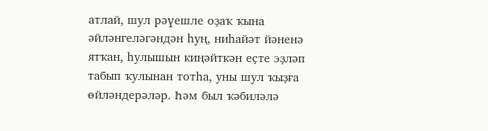атлай, шул рәүешле оҙаҡ ҡына әйләнгеләгәндән һуң, ниһайәт йәненә ятҡан, һулышын киңәйткән еҫте эҙләп табып ҡулынан тотһа, уны шул ҡыҙға өйләндерәләр. Һәм был ҡәбиләлә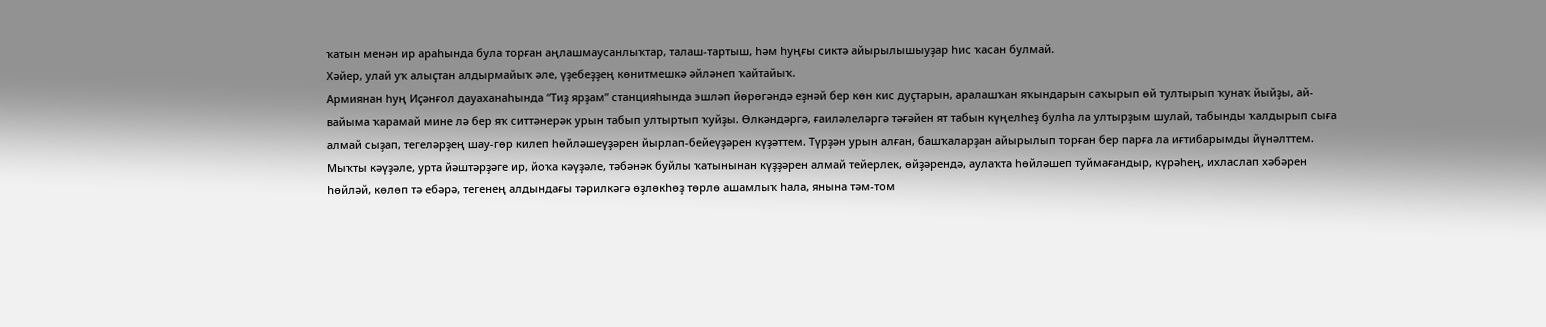ҡатын менән ир араһында була торған аңлашмаусанлыҡтар, талаш-тартыш, һәм һуңғы сиктә айырылышыуҙар һис ҡасан булмай.
Хәйер, улай уҡ алыҫтан алдырмайыҡ әле, үҙебеҙҙең көнитмешкә әйләнеп ҡайтайыҡ.
Армиянан һуң Иҫәнғол дауаханаһында “Тиҙ ярҙам” станцияһында эшләп йөрөгәндә еҙнәй бер көн кис дуҫтарын, аралашҡан яҡындарын саҡырып өй тултырып ҡунаҡ йыйҙы, ай-вайыма ҡарамай мине лә бер яҡ ситтәнерәк урын табып ултыртып ҡуйҙы. Өлкәндәргә, ғаиләлеләргә тәғәйен ят табын күңелһеҙ булһа ла ултырҙым шулай, табынды ҡалдырып сыға алмай сыҙап, тегеләрҙең шау-гөр килеп һөйләшеүҙәрен йырлап-бейеүҙәрен күҙәттем. Түрҙән урын алған, башҡаларҙан айырылып торған бер парға ла иғтибарымды йүнәлттем. Мыҡты кәүҙәле, урта йәштәрҙәге ир, йоҡа кәүҙәле, тәбәнәк буйлы ҡатынынан күҙҙәрен алмай тейерлек, өйҙәрендә, аулаҡта һөйләшеп туймағандыр, күрәһең, ихласлап хәбәрен һөйләй, көлөп тә ебәрә, тегенең алдындағы тәрилкәгә өҙлөкһөҙ төрлө ашамлыҡ һала, янына тәм-том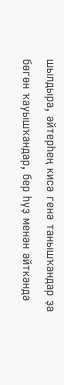шылдыра, әйтерһең кисә генә танышҡандар ҙа бөгөн ҡауышҡандар, бер һүҙ менән әйткәндә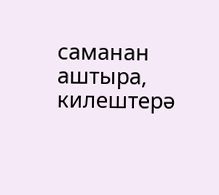саманан аштыра, килештерә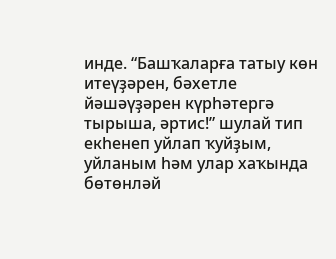инде. “Башҡаларға татыу көн итеүҙәрен, бәхетле йәшәүҙәрен күрһәтергә тырыша, әртис!” шулай тип екһенеп уйлап ҡуйҙым, уйланым һәм улар хаҡында бөтөнләй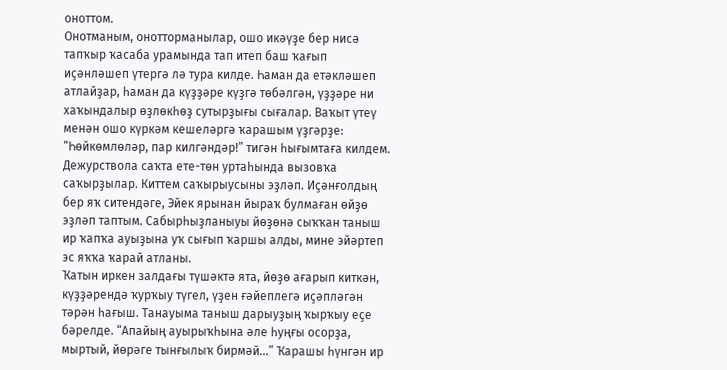оноттом.
Онотманым, онотторманылар, ошо икәүҙе бер нисә тапҡыр ҡасаба урамында тап итеп баш ҡағып иҫәнләшеп үтергә лә тура килде. Һаман да етәкләшеп атлайҙар, һаман да күҙҙәре күҙгә төбәлгән, үҙҙәре ни хаҡындалыр өҙлөкһөҙ сутырҙығы сығалар. Ваҡыт үтеү менән ошо күркәм кешеләргә ҡарашым үҙгәрҙе: “Һөйкөмлөләр, пар килгәндәр!” тигән һығымтаға килдем.
Дежурствола саҡта ете-төн уртаһында вызовҡа саҡырҙылар. Киттем саҡырыусыны эҙләп. Иҫәнғолдың бер яҡ ситендәге, Эйек ярынан йыраҡ булмаған өйҙө эҙләп таптым. Сабырһыҙланыуы йөҙөнә сыҡҡан таныш ир ҡапҡа ауыҙына уҡ сығып ҡаршы алды, мине эйәртеп эс яҡҡа ҡарай атланы.
Ҡатын иркен залдағы түшәктә ята, йөҙө ағарып киткән, күҙҙәрендә ҡурҡыу түгел, үҙен ғәйеплегә иҫәпләгән тәрән һағыш. Танауыма таныш дарыуҙың ҡырҡыу еҫе бәрелде. “Апайың ауырыҡһына әле һуңғы осорҙа, мыртый, йөрәге тынғылыҡ бирмәй...” Ҡарашы һүнгән ир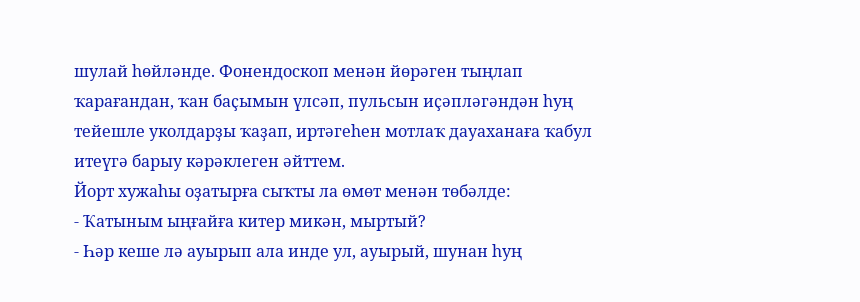шулай һөйләнде. Фонендоскоп менән йөрәген тыңлап ҡарағандан, ҡан баҫымын үлсәп, пульсын иҫәпләгәндән һуң тейешле уколдарҙы ҡаҙап, иртәгеһен мотлаҡ дауаханаға ҡабул итеүгә барыу кәрәклеген әйттем.
Йорт хужаһы оҙатырға сыҡты ла өмөт менән төбәлде:
- Ҡатыным ыңғайға китер микән, мыртый?
- Һәр кеше лә ауырып ала инде ул, ауырый, шунан һуң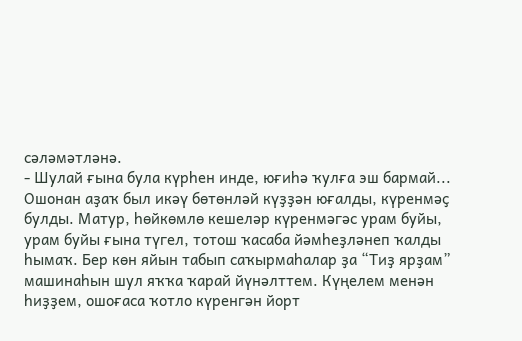сәләмәтләнә.
- Шулай ғына була күрһен инде, юғиһә ҡулға эш бармай...
Ошонан аҙаҡ был икәү бөтөнләй күҙҙән юғалды, күренмәҫ булды. Матур, һөйкөмлө кешеләр күренмәгәс урам буйы, урам буйы ғына түгел, тотош ҡасаба йәмһеҙләнеп ҡалды һымаҡ. Бер көн яйын табып саҡырмаһалар ҙа “Тиҙ ярҙам” машинаһын шул яҡҡа ҡарай йүнәлттем. Күңелем менән һиҙҙем, ошоғаса ҡотло күренгән йорт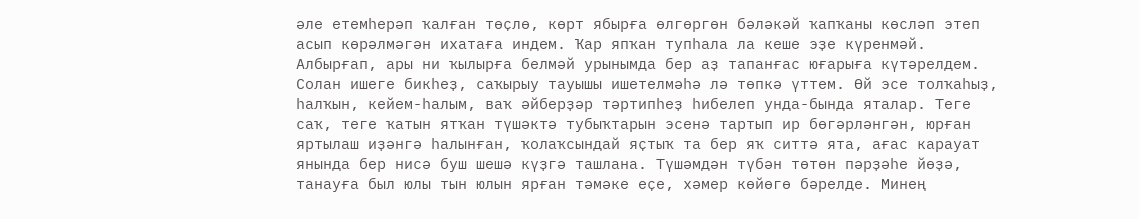әле етемһерәп ҡалған төҫлө, көрт ябырға өлгөргөн бәләкәй ҡапҡаны көсләп этеп асып көрәлмәгән ихатаға индем. Ҡар япҡан тупһала ла кеше эҙе күренмәй. Албырғап, ары ни ҡылырға белмәй урынымда бер аҙ тапанғас юғарыға күтәрелдем. Солан ишеге бикһеҙ, саҡырыу тауышы ишетелмәһә лә төпкә үттем. Өй эсе толҡаһыҙ, һалҡын, кейем-һалым, ваҡ әйберҙәр тәртипһеҙ һибелеп унда-бында яталар. Теге саҡ, теге ҡатын ятҡан түшәктә тубыҡтарын эсенә тартып ир бөгәрләнгән, юрған яртылаш иҙәнгә һалынған, ҡолаҡсындай яҫтыҡ та бер яҡ ситтә ята, ағас карауат янында бер нисә буш шешә күҙгә ташлана. Түшәмдән түбән төтөн пәрҙәһе йөҙә, танауға был юлы тын юлын ярған тәмәке еҫе, хәмер көйөгө бәрелде. Минең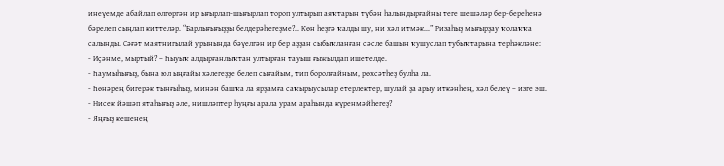инеүемде абайлап өлгөргән ир ығырлап-шығырлап тороп ултырып аяҡтарын түбән һалындырғайны теге шешәләр бер-береһенә бәрелеп сыңлап киттеләр. “Барлығығыҙҙы белдерәһегеҙме?.. Көн һеҙгә ҡалды шу, ни хәл итмәк...” Ризаһыҙ мығырҙау ҡолаҡҡа салынды. Сәғәт маятнигылай урынында бәүелгән ир бер аҙҙан сыбыҡланған сәсле башын ҡушуслап тубыҡтарына терһәкләне:
- Иҫәнме, мыртый? – Һыуыҡ алдырғанлыҡтан ултырған тауыш ғыжылдап ишетелде.
- Һаумыһығыҙ, бына юл ыңғайы хәлегеҙҙе белеп сығайым, тип боролғайным, рөхсәтһеҙ булһа ла.
- Һөнәрең бигерәк тынғыһыҙ, минән башҡа ла ярҙамға саҡырыусылар етерлектер, шулай ҙа арыу иткәнһең, хәл белеү – изге эш.
- Нисек йәшәп ятаһығыҙ әле, нишләптер һуңғы арала урам араһында күренмәйһегеҙ?
- Яңғыҙ кешенең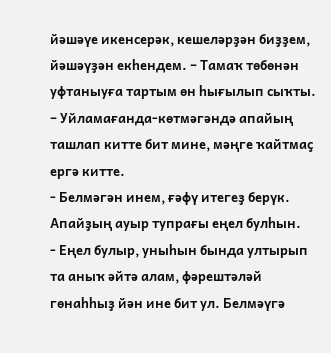йәшәүе икенсерәк, кешеләрҙән биҙҙем, йәшәүҙән екһендем. – Тамаҡ төбөнән уфтаныуға тартым өн һығылып сыҡты. – Уйламағанда-көтмәгәндә апайың ташлап китте бит мине, мәңге ҡайтмаҫ ергә китте.
- Белмәгән инем, ғәфү итегеҙ берүк. Апайҙың ауыр тупрағы еңел булһын.
- Еңел булыр, уныһын бында ултырып та аныҡ әйтә алам, фәрештәләй гөнаһһыҙ йән ине бит ул. Белмәүгә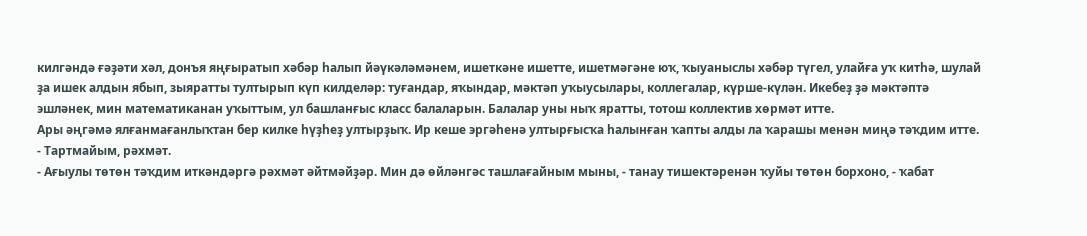килгәндә ғәҙәти хәл, донъя яңғыратып хәбәр һалып йәүкәләмәнем, ишеткәне ишетте, ишетмәгәне юҡ, ҡыуаныслы хәбәр түгел, улайға уҡ китһә, шулай ҙа ишек алдын ябып, зыяратты тултырып күп килделәр: туғандар, яҡындар, мәктәп уҡыусылары, коллегалар, күрше-күлән. Икебеҙ ҙә мәктәптә эшләнек, мин математиканан уҡыттым, ул башланғыс класс балаларын. Балалар уны ныҡ яратты, тотош коллектив хөрмәт итте.
Ары әңгәмә ялғанмағанлыҡтан бер килке һүҙһеҙ ултырҙыҡ. Ир кеше эргәһенә ултырғысҡа һалынған ҡапты алды ла ҡарашы менән миңә тәҡдим итте.
- Тартмайым, рәхмәт.
- Ағыулы төтөн тәҡдим иткәндәргә рәхмәт әйтмәйҙәр. Мин дә өйләнгәс ташлағайным мыны, - танау тишектәренән ҡуйы төтөн борхоно, - ҡабат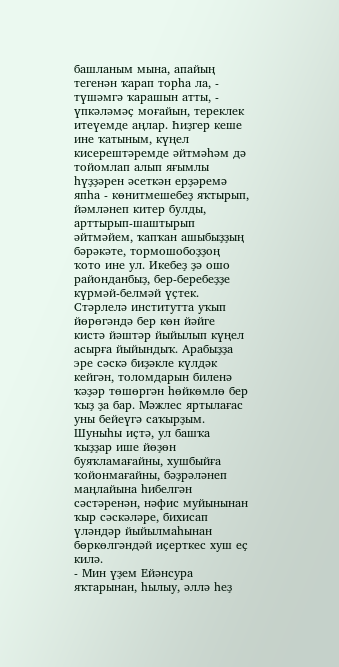башланым мына, апайың тегенән ҡарап торһа ла, - түшәмгә ҡарашын атты, - үпкәләмәҫ моғайын, тереклек итеүемде аңлар. Һиҙгер кеше ине ҡатыным, күңел кисерештәремде әйтмәһәм дә тойомлап алып яғымлы һүҙҙәрен әсеткән ерҙәремә япһа - көнитмешебеҙ яҡтырып, йәмләнеп китер булды, арттырып-шаштырып әйтмәйем, ҡапҡан ашыбыҙҙың бәрәкәте, тормошобоҙҙоң ҡото ине ул. Икебеҙ ҙә ошо районданбыҙ, бер-беребеҙҙе күрмәй-белмәй үҫтек. Стәрлелә институтта уҡып йөрөгәндә бер көн йәйге кистә йәштәр йыйылып күңел асырға йыйындыҡ. Арабыҙҙа эре сәскә биҙәкле күлдәк кейгән, толомдарын биленә ҡәҙәр төшөргән һөйкөмлө бер ҡыҙ ҙа бар. Мәжлес яртылағас уны бейеүгә саҡырҙым. Шуныһы иҫтә, ул башҡа ҡыҙҙар ише йөҙөн буяҡламағайны, хушбыйға ҡойонмағайны, бәҙрәләнеп маңлайына һибелгән сәстәренән, нәфис муйынынан ҡыр сәскәләре, бихисап үләндәр йыйылмаһынан бөркөлгәндәй иҫерткес хуш еҫ килә.
- Мин үҙем Ейәнсура яҡтарынан, һылыу, әллә һеҙ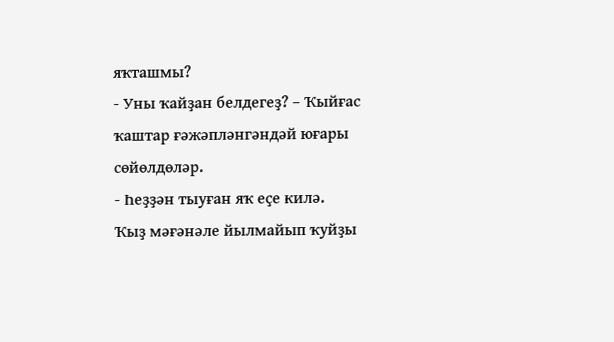яҡташмы?
- Уны ҡайҙан белдегеҙ? – Ҡыйғас ҡаштар ғәжәпләнгәндәй юғары сөйөлдөләр.
- Һеҙҙән тыуған яҡ еҫе килә.
Ҡыҙ мәғәнәле йылмайып ҡуйҙы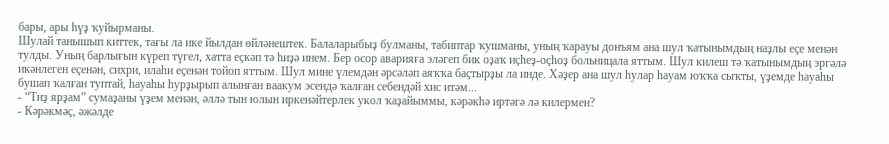бары, ары һүҙ ҡуйырманы.
Шулай танышып киттек, тағы ла ике йылдан өйләнештек. Балаларыбыҙ булманы, табиптар ҡушманы, уның ҡарауы донъям ана шул ҡатынымдың наҙлы еҫе менән тулды. Уның барлығын күреп түгел, хатта еҫкәп тә һиҙә инем. Бер осор аварияға эләгеп бик оҙаҡ иҫһеҙ-оҫһоҙ больницала яттым. Шул килеш тә ҡатынымдың эргәлә икәнлеген еҫенән, сихри, илаһи еҫенән тойоп яттым. Шул мине үлемдән әрсәләп аяҡҡа баҫтырҙы ла инде. Хәҙер ана шул һулар һауам юҡҡа сыҡты, үҙемде һауаһы бушап ҡалған туптай, һауаһы һурҙырып алынған ваакум эсендә ҡалған себендәй хис итәм...
- “Тиҙ ярҙам” сумаҙаны үҙем менән, әллә тын юлын иркенәйтерлек укол ҡаҙайыммы, кәрәкһә иртәгә лә килермен?
- Кәрәкмәҫ, әжәлде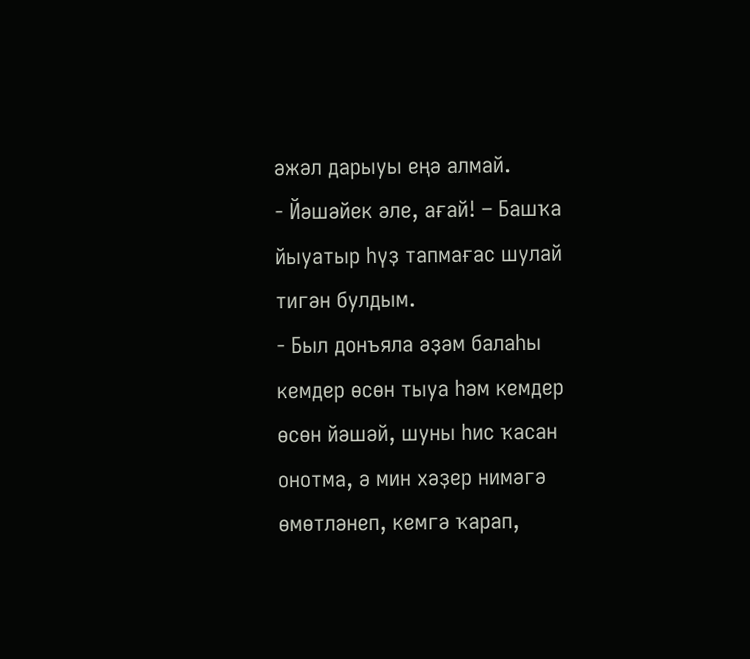әжәл дарыуы еңә алмай.
- Йәшәйек әле, ағай! – Башҡа йыуатыр һүҙ тапмағас шулай тигән булдым.
- Был донъяла әҙәм балаһы кемдер өсөн тыуа һәм кемдер өсөн йәшәй, шуны һис ҡасан онотма, ә мин хәҙер нимәгә өмөтләнеп, кемгә ҡарап,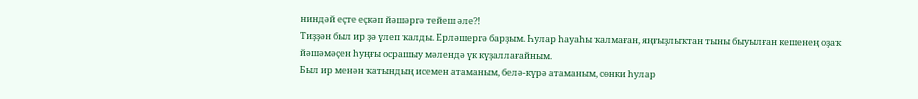ниндәй еҫте еҫкәп йәшәргә тейеш әле?!
Тиҙҙән был ир ҙә үлеп ҡалды. Ерләшергә барҙым. Һулар һауаһы ҡалмаған, яңғыҙлыҡтан тыны быуылған кешенең оҙаҡ йәшәмәҫен һуңғы осрашыу мәлендә үк күҙаллағайным.
Был ир менән ҡатындың исемен атаманым, белә-күрә атаманым, сөнки һулар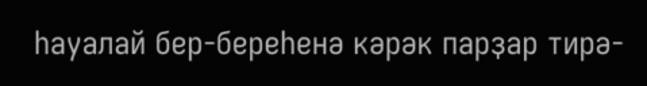һауалай бер-береһенә кәрәк парҙар тирә-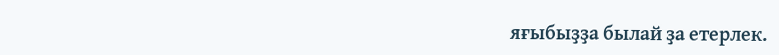яғыбыҙҙа былай ҙа етерлек.